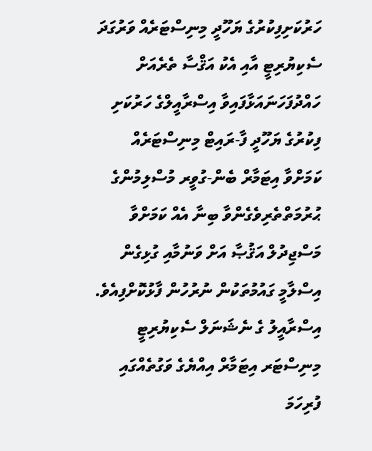ހަރުކަށިފިކުރުގެ ޔަހޫދީ މިނިސްޓަރެއް ވަރުގަދަ ސެކިޔުރިޓީ އާއި އެކު އަޤްސާ ތެރެއަށް
ހައްދުފަހަނައަޅާފައިވާ އިސްރާއީލްގެ ހަރުކަށި ފިކުރުގެ ޔަހޫދީ ފާ-ރައިޓް މިނިސްޓަރެއް ކަމަށްވާ އިޓަމާރް ބެން-ގުވީރ މުސްލިމުންގެ ޙުރުމަތްތެރިވެގެންވާ ބިނާ އެއް ކަމަށްވާ މަސްޖިދުލް އަޤުޞާ އަށް ވަނުމާއި ގުޅިގެން އިސްލާމީ ގައުމުތަކުން ނުރުހުން ފާޅުކޮށްފިއެވެ.
އިސްރާއީލު ގެ ނެޝަނަލް ސެކިޔުރިޓީ މިނިސްޓަރ އިޓަމާރް އިއްޔެގެ ވަގުތެއްގައި ފުރިހަމަ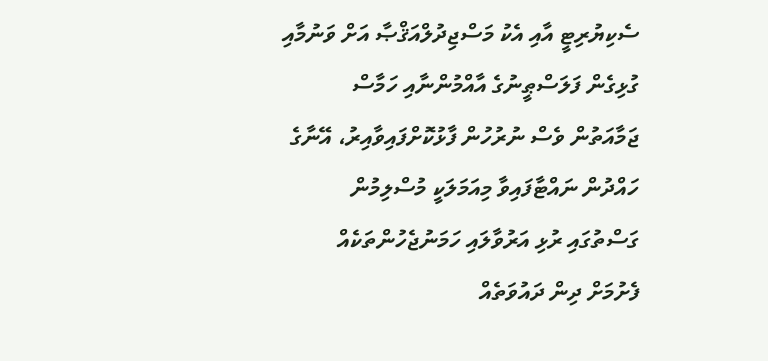ސެކިޔުރިޓީ އާއި އެކު މަސްޖިދުލްއަޤްޞާ އަށް ވަނުމާއި ގުޅިގެން ފަލަސްޠީނުގެ އާއްމުންނާއި ހަމާސް ޖަމާއަތުން ވެސް ނުރުހުން ފާޅުކޮށްފައިވާއިރު، އޭނާގެ ހައްދުން ނައްޓާފައިވާ މިއަމަލަކީ މުސްލިމުން ގަސްތުގައި ރުޅި އަރުވާލައި ހަމަނުޖެހުންތަކެއް ފެށުމަށް ދިން ދައުވަތެއް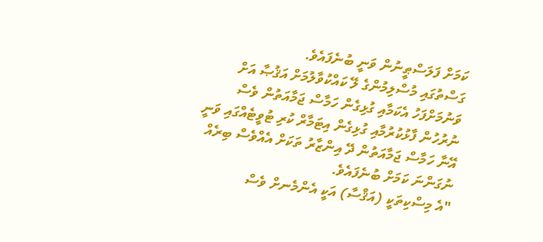ކަމަށް ފަލަސްޠީނުން ވަނީ ބުނެފައެވެ.
ގަސްތުގައި މުސްލިމުންގެ ލޭ ކައްކުވާލުމަށް އަޤުޞާ އަށް ވަނުމަށްފަހު އެކަމާއި ގުޅިގެން ހަމާސް ޖަމާއަތުން ވެސް ނުރުހުން ފާޅުކުރުމާއި ގުޅިގެން އިޓަމާރް ކުރި ޓުވީޓެއްގައި ވަނީ އޭނާ ހަމާސް ޖަމާއަތުން ދޭ އިންޒާރު ތަކަށް އެއްވެސް ބިރެއް ނުގަންނަ ކަމަށް ބުނެފައެވެ.
"އެ މިސްކިތަކީ (އަޤްސާ) އަކީ އެންމެނށް ވެސް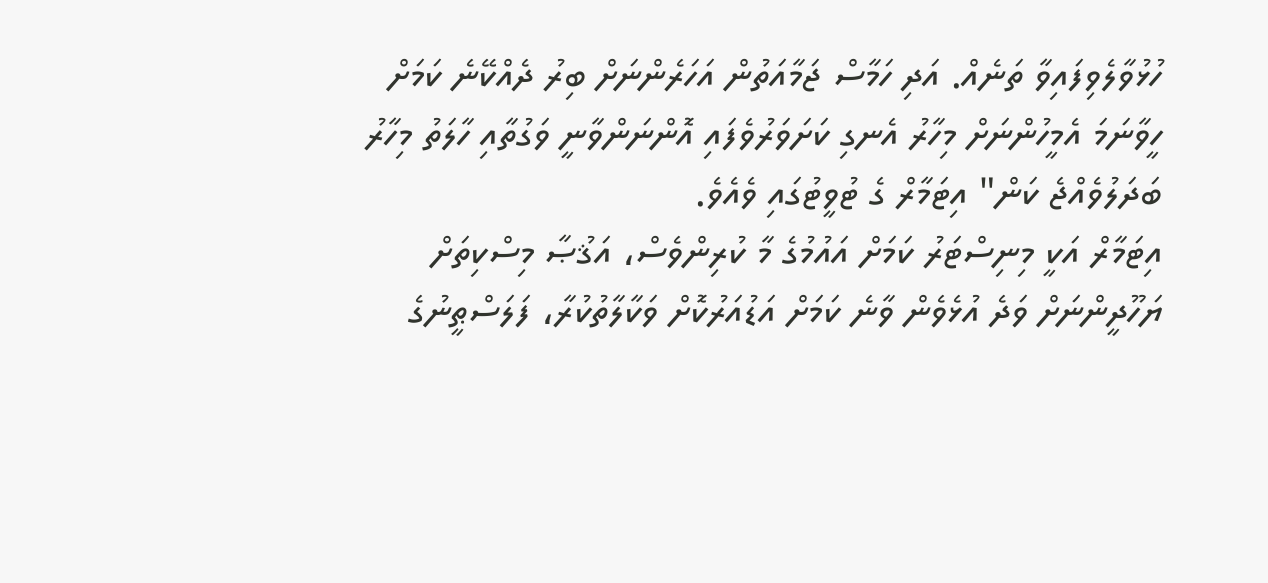ހުޅުވާލެވިފައިވާ ތަނެއް. އަދި ހަމާސް ޖަމާއަތުން އަހަރެންނަށް ބިރު ދެއްކޭނެ ކަމަށް ހީވާނަމަ އެމީހުންނަށް މިހާރު އެނގި ކަށަވަރުވެފައި އޮންނަންވާނީ ވަގުތާއި ހާލަތު މިހާރު ބަދަލުވެއްޖެ ކަން" އިޓަމާރް ގެ ޓުވީޓުގައި ވެއެވެ.
އިޓަމާރް އަކީ މިނިސްޓަރު ކަމަށް އައުމުގެ މާ ކުރިންވެސް، އަޤުޞާ މިސްކިތަށް ޔަހޫދީންނަށް ވަދެ އުޅެވެން ވާނެ ކަމަށް އަޑުއަރުކޮށް ވަކާލާތުކުރާ، ފަލަސްޠީނުގެ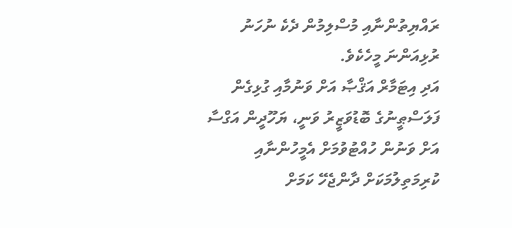ރައްޔިތުންނާއި މުސްލިމުން ދެކެ ނުހަނު ރުޅިއަންނަ މީހެކެވެ.
އަދި އިޓަމާރް އަޤްޞާ އަށް ވަނުމާއި ގުޅިގެން ފަލަސްޠީނުގެ ބޮޑުވަޒީރު ވަނީ، ޔަހޫދީން އަގްސާ އަށް ވަނުން ހުއްޓުވުމަށް އެމީހުންނާއި ކުރިމަތިލުމަކަށް ދާންޖެހޭ ކަމަށް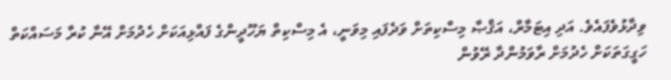ވިދާޅުވެފައެވެ. އަދި އިޓަމާރް، އަޤްޞާ މިސްކިތަށް ވަދެފައި މިވަނީ، އެ މިސްކިތް ޔަހޫދީންގެ ފައްޅިއަކަށް ހެދުމަށް އޭނާ ކުރާ މަސައްކަތް ހަގީގަތަކަށް ހެދުމަށް ރާވަމުންދާ ރޭވުން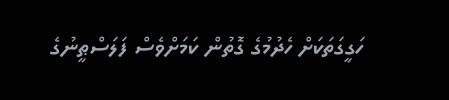ހަގީގަތަކަށް ހެދުމުގެ ގޮތުން ކަމަށްވެސް ފަލަސްޠީނުގެ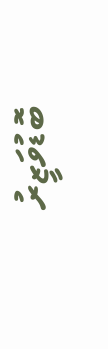ބޮޑުވަޒީރު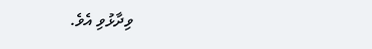ވިދާޅުވި އެވެ.